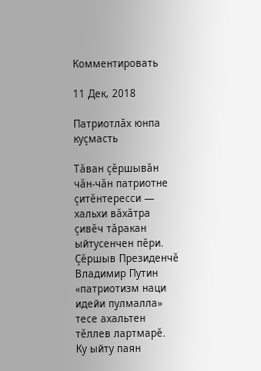Комментировать

11 Дек, 2018

Патриотлăх юнпа куçмасть

Тăван çĕршывăн чăн-чăн патриотне çитĕнтересси — хальхи вăхăтра çивĕч тăракан ыйтусенчен пĕри. Çĕршыв Президенчĕ Владимир Путин «патриотизм наци идейи пулмалла» тесе ахальтен тĕллев лартмарĕ.
Ку ыйту паян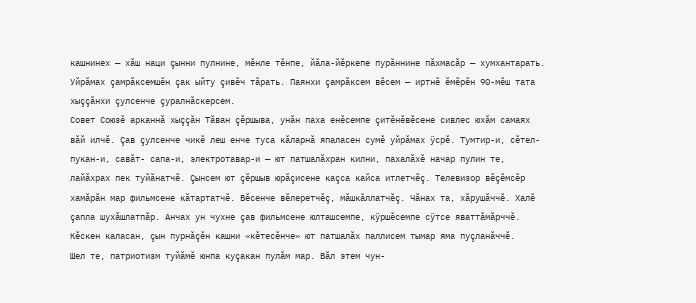кашнинех — хăш наци çынни пулнине, мĕнле тĕнпе, йăла-йĕркепе пурăннине пăхмасăр — хумхантарать. Уйрăмах çамрăксемшĕн çак ыйту çивĕч тăрать. Паянхи çамрăксем вĕсем — иртнĕ ĕмĕрĕн 90-мĕш тата хыççăнхи çулсенче çуралнăскерсем.
Совет Союзĕ арканнă хыççăн Тăван çĕршыва, унăн паха енĕсемпе çитĕнĕвĕсене сивлес юхăм самаях вăй илчĕ. Çав çулсенче чикĕ леш енче туса кăларнă япаласен сумĕ уйрăмах ÿсрĕ. Тумтир-и, сĕтел-пукан-и, савăт- сапа-и, электротавар-и — ют патшалăхран килни, пахалăхĕ начар пулин те, лайăхрах пек туйăнатчĕ. Çынсем ют çĕршыв юрăçисене каçса кайса итлетчĕç. Телевизор вĕçĕмсĕр хамăрăн мар фильмсене кăтартатчĕ. Вĕсенче вĕлеретчĕç, мăшкăллатчĕç. Чăнах та, хăрушăччĕ. Халĕ çапла шухăшлатпăр. Анчах ун чухне çав фильмсене юлташсемпе, кÿршĕсемпе сÿтсе яваттăмăрччĕ. Кĕскен каласан, çын пурнăçĕн кашни «кĕтесĕнче» ют патшалăх паллисем тымар яма пуçланăччĕ.
Шел те, патриотизм туйăмĕ юнпа куçакан пулăм мар. Вăл этем чун-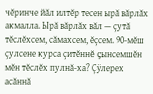чĕринче йăл илтĕр тесен ырă вăрлăх акмалла. Ырă вăрлăх вăл — çутă тĕслĕхсем, сăмахсем, ĕçсем. 90-мĕш çулсене курса çитĕннĕ çынсемшĕн мĕн тĕслĕх пулнă-ха? Çÿлерех асăннă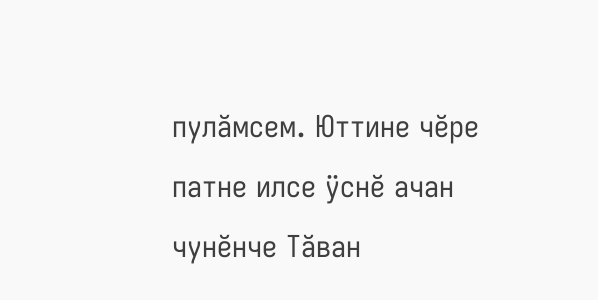пулăмсем. Юттине чĕре патне илсе ÿснĕ ачан чунĕнче Тăван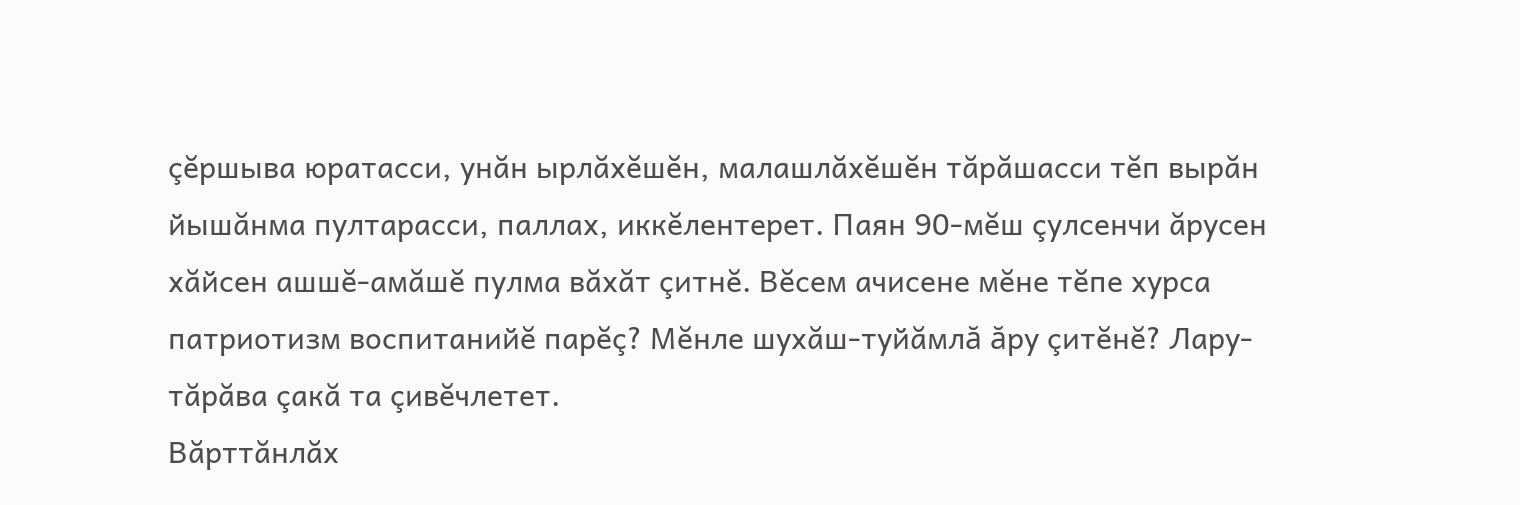çĕршыва юратасси, унăн ырлăхĕшĕн, малашлăхĕшĕн тăрăшасси тĕп вырăн йышăнма пултарасси, паллах, иккĕлентерет. Паян 90-мĕш çулсенчи ăрусен хăйсен ашшĕ-амăшĕ пулма вăхăт çитнĕ. Вĕсем ачисене мĕне тĕпе хурса патриотизм воспитанийĕ парĕç? Мĕнле шухăш-туйăмлă ăру çитĕнĕ? Лару-тăрăва çакă та çивĕчлетет.
Вăрттăнлăх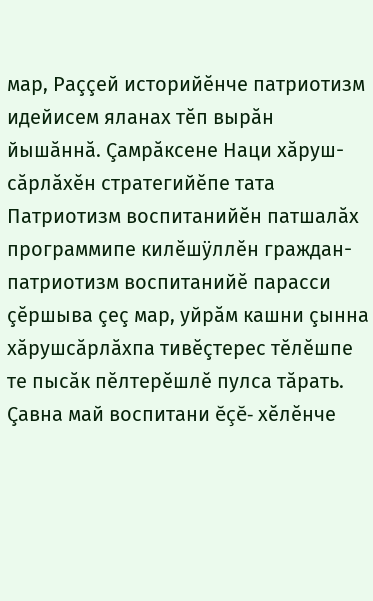мар, Раççей историйĕнче патриотизм идейисем яланах тĕп вырăн йышăннă. Çамрăксене Наци хăруш-сăрлăхĕн стратегийĕпе тата Патриотизм воспитанийĕн патшалăх программипе килĕшÿллĕн граждан-патриотизм воспитанийĕ парасси çĕршыва çеç мар, уйрăм кашни çынна хăрушсăрлăхпа тивĕçтерес тĕлĕшпе те пысăк пĕлтерĕшлĕ пулса тăрать. Çавна май воспитани ĕçĕ- хĕлĕнче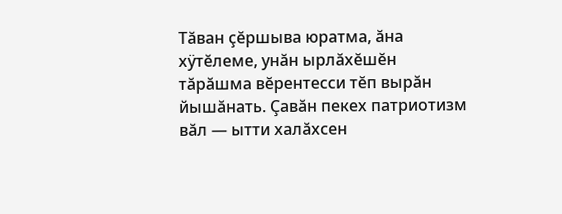Тăван çĕршыва юратма, ăна хÿтĕлеме, унăн ырлăхĕшĕн тăрăшма вĕрентесси тĕп вырăн йышăнать. Çавăн пекех патриотизм вăл — ытти халăхсен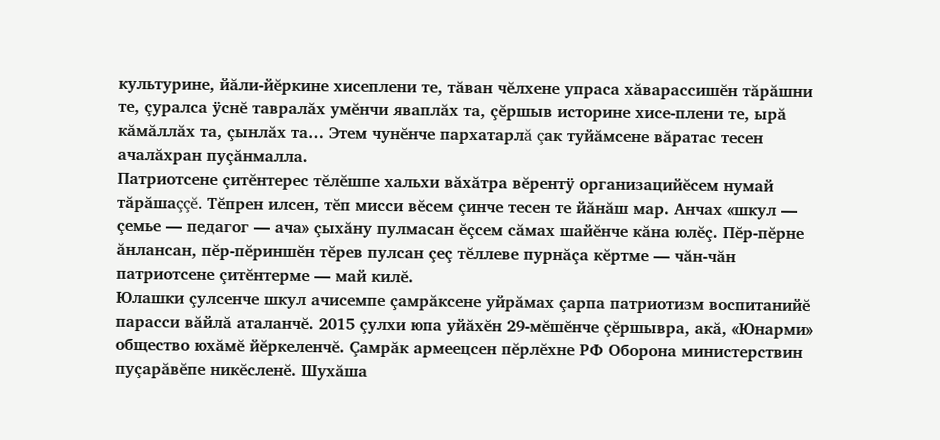культурине, йăли-йĕркине хисеплени те, тăван чĕлхене упраса хăварассишĕн тăрăшни те, çуралса ÿснĕ тавралăх умĕнчи яваплăх та, çĕршыв историне хисе-плени те, ырă кăмăллăх та, çынлăх та… Этем чунĕнче пархатарлă çак туйăмсене вăратас тесен ачалăхран пуçăнмалла.
Патриотсене çитĕнтерес тĕлĕшпе хальхи вăхăтра вĕрентÿ организацийĕсем нумай тăрăшаççĕ. Тĕпрен илсен, тĕп мисси вĕсем çинче тесен те йăнăш мар. Анчах «шкул — çемье — педагог — ача» çыхăну пулмасан ĕçсем сăмах шайĕнче кăна юлĕç. Пĕр-пĕрне ăнлансан, пĕр-пĕриншĕн тĕрев пулсан çеç тĕллеве пурнăçа кĕртме — чăн-чăн патриотсене çитĕнтерме — май килĕ.
Юлашки çулсенче шкул ачисемпе çамрăксене уйрăмах çарпа патриотизм воспитанийĕ парасси вăйлă аталанчĕ. 2015 çулхи юпа уйăхĕн 29-мĕшĕнче çĕршывра, акă, «Юнарми» общество юхăмĕ йĕркеленчĕ. Çамрăк армеецсен пĕрлĕхне РФ Оборона министерствин пуçарăвĕпе никĕсленĕ. Шухăша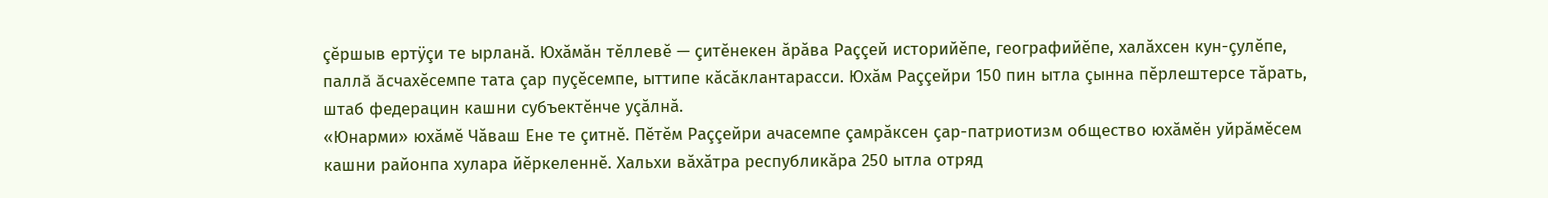çĕршыв ертÿçи те ырланă. Юхăмăн тĕллевĕ — çитĕнекен ăрăва Раççей историйĕпе, географийĕпе, халăхсен кун-çулĕпе, паллă ăсчахĕсемпе тата çар пуçĕсемпе, ыттипе кăсăклантарасси. Юхăм Раççейри 150 пин ытла çынна пĕрлештерсе тăрать, штаб федерацин кашни субъектĕнче уçăлнă.
«Юнарми» юхăмĕ Чăваш Ене те çитнĕ. Пĕтĕм Раççейри ачасемпе çамрăксен çар-патриотизм общество юхăмĕн уйрăмĕсем кашни районпа хулара йĕркеленнĕ. Хальхи вăхăтра республикăра 250 ытла отряд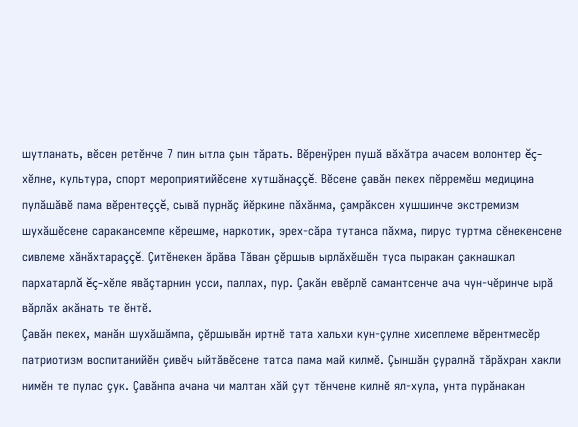шутланать, вĕсен ретĕнче 7 пин ытла çын тăрать. Вĕренÿрен пушă вăхăтра ачасем волонтер ĕç-хĕлне, культура, спорт мероприятийĕсене хутшăнаççĕ. Вĕсене çавăн пекех пĕрремĕш медицина пулăшăвĕ пама вĕрентеççĕ, сывă пурнăç йĕркине пăхăнма, çамрăксен хушшинче экстремизм шухăшĕсене саракансемпе кĕрешме, наркотик, эрех-сăра тутанса пăхма, пирус туртма сĕнекенсене сивлеме хăнăхтараççĕ. Çитĕнекен ăрăва Тăван çĕршыв ырлăхĕшĕн туса пыракан çакнашкал пархатарлă ĕç-хĕле явăçтарнин усси, паллах, пур. Çакăн евĕрлĕ самантсенче ача чун-чĕринче ырă вăрлăх акăнать те ĕнтĕ.
Çавăн пекех, манăн шухăшăмпа, çĕршывăн иртнĕ тата хальхи кун-çулне хисеплеме вĕрентмесĕр патриотизм воспитанийĕн çивĕч ыйтăвĕсене татса пама май килмĕ. Çыншăн çуралнă тăрăхран хакли нимĕн те пулас çук. Çавăнпа ачана чи малтан хăй çут тĕнчене килнĕ ял-хула, унта пурăнакан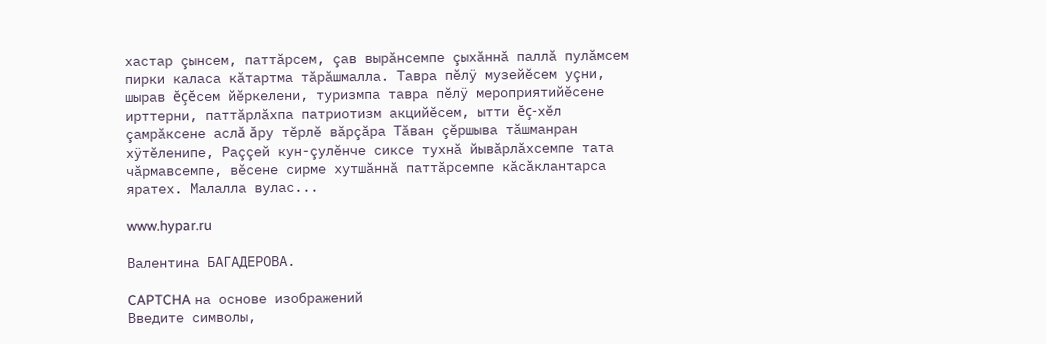хастар çынсем, паттăрсем, çав вырăнсемпе çыхăннă паллă пулăмсем пирки каласа кăтартма тăрăшмалла. Тавра пĕлÿ музейĕсем уçни, шырав ĕçĕсем йĕркелени, туризмпа тавра пĕлÿ мероприятийĕсене ирттерни, паттăрлăхпа патриотизм акцийĕсем, ытти ĕç-хĕл çамрăксене аслă ăру тĕрлĕ вăрçăра Тăван çĕршыва тăшманран хÿтĕленипе, Раççей кун-çулĕнче сиксе тухнă йывăрлăхсемпе тата чăрмавсемпе, вĕсене сирме хутшăннă паттăрсемпе кăсăклантарса яратех. Малалла вулас...

www.hypar.ru

Валентина БАГАДЕРОВА.

CAPTCHA на основе изображений
Введите символы,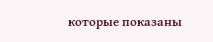которые показаны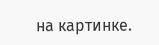на картинке.